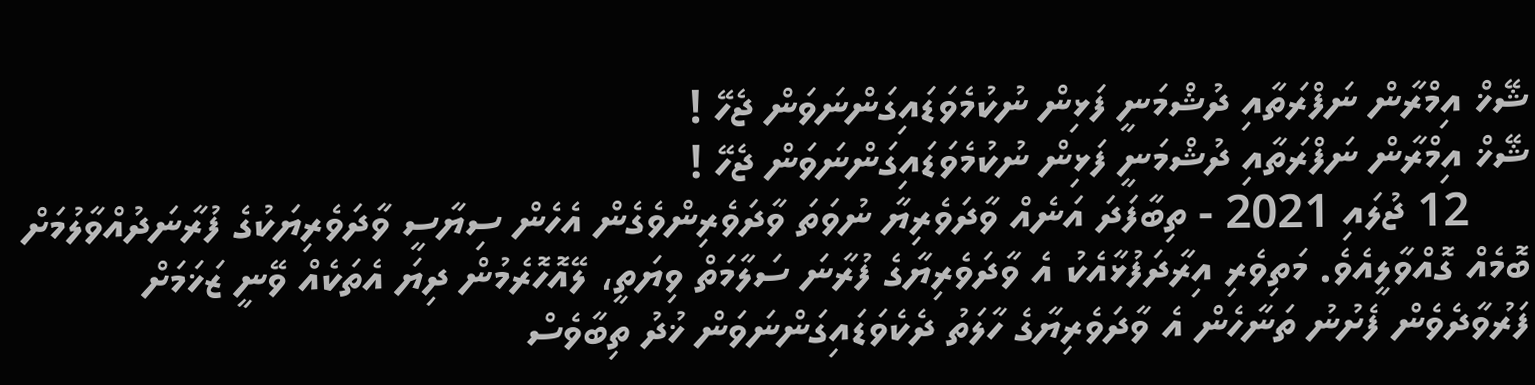ޝޭޚް އިމްރާން ނަފްރަތާއި ދުޝްމަނީ ފަޅިން ނުކުމެވަޑައިގަންނަވަން ޖެހޭ !
ޝޭޚް އިމްރާން ނަފްރަތާއި ދުޝްމަނީ ފަޅިން ނުކުމެވަޑައިގަންނަވަން ޖެހޭ !
     12 ޖުލައި 2021 - ތިބާފަދަ އަނެއް ވާދަވެރިޔާ ނުވަތަ ވާދަވެރިންވެގެން އެހެން ސިޔާސީ ވާދަވެރިޔަކުގެ ފުރާނަދުއްވާލުމަށް ބޮމެއް ގޮއްވާލީއެވެ. މަތިވެރި އިރާދަފުޅާއެކު އެ ވާދަވެރިޔާގެ ފުރާނަ ސަލާމަތް ވިޔަތީ، ލޭއޮހޮރެމުން ދިޔަ އެތަކެއް ވޭނީ ޒަޚަމަށް ފަރުވާދެވެން ފެށުނު ތަނާހެން އެ ވާދަވެރިޔާގެ ހާލަތު ދެކެވަޑައިގަންނަވަން ޚުދު ތިބާވެސް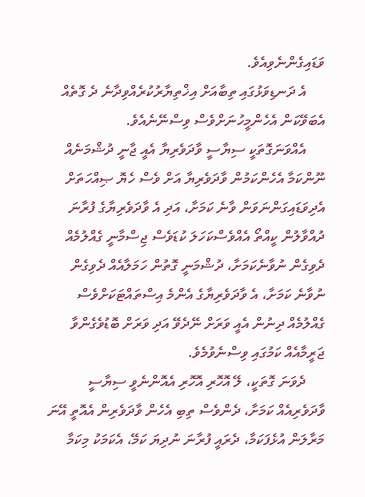ވަޑައިގެންނެވިއެވެ.
     އެ ދަނޑިވަޅުގައި ތިބާއަށް އިޚްތިޔާރުކުރެއްވިދާނެ ދެ ގޮތެއް އެބަވޭކަން އެހެންމީހުނަށްވެސް ވިސްނޭނެއެވެ.
     އެއްވަނަގޮތަކީ ސިޔާސީ ވާދަވެރިޔާ އެއީ ޖާނީ ދުޝްމަނެއް ނޫންކަމާ އެހެންކަމުން ވާދަވެރިޔާ އަށް ވެސް ހެޔޮ ޞިއްހަތަށް އެދިވަޑައިގަންނަވަން ވާނެ ކަމަށާ، އަދި އެ ވާދަވެރިޔާގެ ފުރާނަ ދުއްވާލުން ކީއްތޯ އެއްވެސްކަހަލަ ކުޑަވެސް ޖިސްމާނީ ގެއްލުމެއް ދެވިގެން ނުވާނެކަމަށާ، ދުޝްމަނީ ގޮތުން ހަމަލާއެއް ދެވިގެން ނުވާނެ ކަމަށާ، އެ ވާދަވެރިޔާގެ އެންމެ އިސްތައްޓަކަށްވެސް ގެއްލުމެއް ދިނުން އެއީ ވަރަށް ނޭދެވޭ އަދި ވަރަށް ބޮޑުވެގެންވާ ޖަރީމާއެއް ކަމުގައި ވިސްނެވުމެވެ.
     ދެވަނަ ގޮތަކީ، ލޭ އޮހޮރި އޮހޮރި އެއޮންނެވީ ސިޔާސީ ވާދަވެރިއެއް ކަމަށާ، ދެންވެސް ތިބި އެހެން ވާދަވެރިން އެއޮތީ އޭނަ މަރާލަން އުޅެފަކަމާ، ދެރައީ ފުރާނަ ނުދިޔަ ކަމޭ، އެކަމަކު މިކަމާ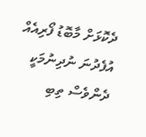ދެކޮޅަށް މާބޮޑު ފޯރިއެއް އުފެދުނަ ނުދިނުމަކީ ދެންވެސް ތިބި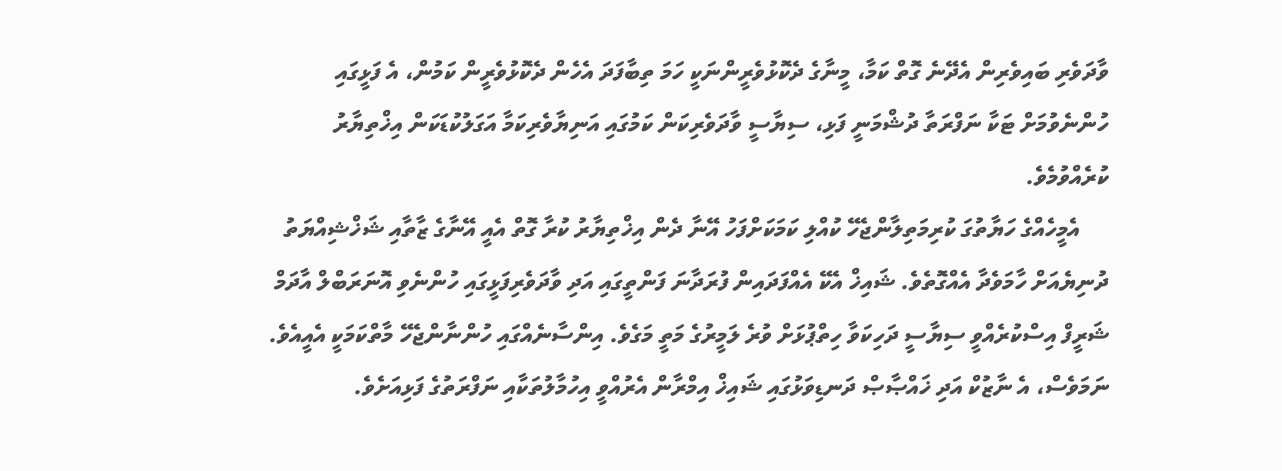ވާދަވެރި ބައިވެރިން އެދޭނެ ގޮތް ކަމާ، މީނާގެ ދެކޮޅުވެރީންނަކީ ހަމަ ތިބާފަދަ އެހެން ދެކޮޅުވެރީން ކަމުން، އެ ފަޅީގައި ހުންނެވުމަށް ޓަކާ ނަފްރަތާ ދުޝްމަނީ ފަޅި، ސިޔާސީ ވާދަވެރިކަން ކަމުގައި އަނިޔާވެރިކަމާ އަގަލުކުޑަކަން އިޚްތިޔާރު ކުރެއްވުމެވެ.
     އެމީހެއްގެ ހަޔާތުގަ ކުރިމަތިލާންޖެހޭ ކުއްލި ކަމަކަށްފަހު އޭނާ ދެން އިޚްތިޔާރު ކުރާ ގޮތް އެއީ އޭނާގެ ޒާތާއި ޝަޚްޝިއްޔަތު ދުނިޔެއަށް ހާމަވެދާ އެއްގޮތެވެ. ޝައިޚް އެކޭ އެއްފަދައިން ފުރަދާނަ ފަންތީގައި އަދި ވާދަވެރިފަޅީގައި ހުންނެވި އޮނަރަބްލް އާދަމް ޝަރީފް އިސްކުރެއްވީ ސިޔާސީ ދަހިކަވާ ހިތްޕުޅަށް ވުރެ ލަމީރުގެ މަތީ މަގެވެ. އިންސާނެއްގައި ހުންނާންޖެހޭ މާތްކަމަކީ އެއީއެވެ. ނަމަވެސް، އެ ނާޒުކް އަދި ޚައްޞާޞް ދަނޑިވަޅުގައި ޝައިޚް އިމްރާން އެރުއްވީ އިހުމާލުތަކާއި ނަފްރަތުގެ ފަޅިއަށެވެ.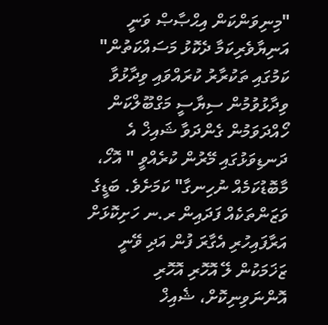"މިނިވަންކަން އިޙްޞާޞް ވަނީ އަނިޔާވެރިކަމާ ދެކޮޅު މަސައްކަތުން" ކަމުގައި ތަކުރާރު ކުރައްވައި ވިދާޅުވާ ވިދާޅުވުމުން ސިޔާސީ މަގްބޫލްކަން ހޯއްދަވަމުން ގެންދަވާ ޝައިޚް އެ ދަނޑިވަޅުގައި މޭރުން ކުރެއްވީ " އޮހޯ، މާބޮޑުކަމެއް ނުހިނގާ" ކަމަށެވެ. ބަޑީގެ ވަޒަންތަކެއް ފަދައިން ރ.ނ ހަށިކޮޅަށް އަރާފައިހުރި އެގާރަ ފުން އަދި ވޭނީ ޒަޚަމަކުން ލޭ އޮހޮރި އޮހޮރި އޮންނަވިނިކޮށް، ޝެއިޚް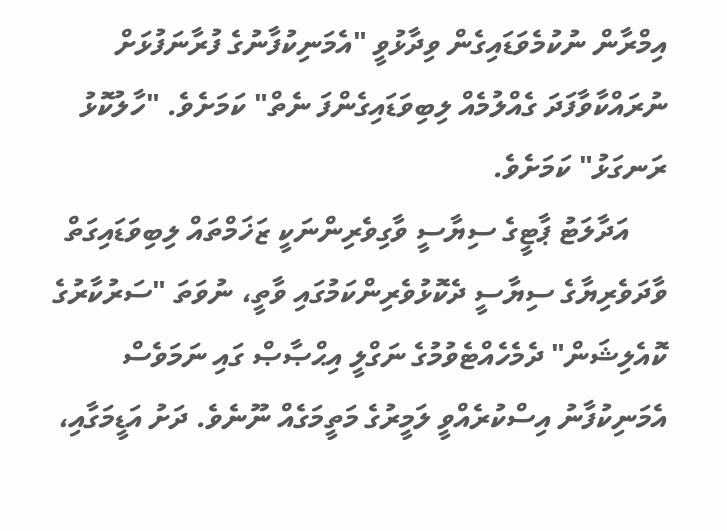އިމްރާން ނުކުމެވަޑައިގެން ވިދާޅުވީ "އެމަނިކުފާނުގެ ފުރާނަފުޅަށް ނުރައްކާވާފަދަ ގެއްލުމެއް ލިބިވަޑައިގެންފަ ނެތް" ކަމަށެވެ. "ހާލުކޮޅު ރަނގަޅު" ކަމަށެވެ.
     އަދާލަޓު ޕާޓީގެ ސިޔާސީ ވާގިވެރިންނަކީ ޒަޚަމްތައް ލިބިވަޑައިގަތް ވާދަވެރިޔާގެ ސިޔާސީ ދެކޮޅުވެރިންކަމުގައި ވާތީ، ނުވަތަ "ސަރުކާރުގެ ކޮއެލިޝަން" ދެމެހެއްޓެވުމުގެ ނަގްލީ އިޙްޞާޞް ގައި ނަމަވެސް އެމަނިކުފާނު އިސްކުރެއްވީ ލަމީރުގެ މަތީމަގެއް ނޫނެވެ. ދަށު އަޑީމަގާއި،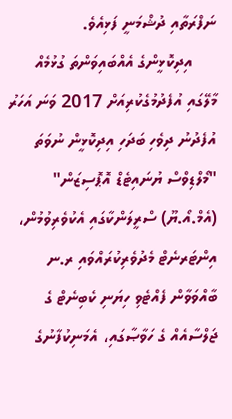ނަފްރަތާއި ދުޝްމަނީ ފަޅިއެވެ.
     އިދިކޮޅީންގެ އެއްބައިވަންތަ ގުޅުމެއް މާލޭގައި އުފެދުމުގެކުރިއަށް 2017 ވަނަ އަހަރު އުފެދުނު ދިވެހި ބަދަހި އިދިކޮޅީން ނުވަތަ "މޯލްޑިވްސް ޔުނައިޓެޑް އޮޕޮސިޒަން" (އެމް.އޯ.ޔޫ) ސްރީލަންކާގައި އެކުވެރިވުމުން، އިންޓަރނެޓް މެދުވެރިކުރައްވައި ރ.ނ ބާއްވަވާން ފެއްޓެވި ހިޔަނި ކެބިނެޓް ގެ ޖަލްސާއެއް ގެ ހަވާޞާގައި، އެމަނިކުފާނުގެ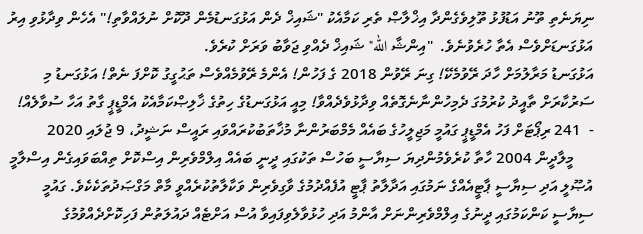ނިޔަނެތި ތޫނު އަޑުފުޅު ތޫލިވެގެންދާ އިޚްލާޞް ތެރި ކަމާއެކު "ޝައިޚް ދެން އަޅުގަނޑުމެން ދޫކޮށް ނުލައްވާތި!" އެހެން ވިދާޅުވި އިރު އަޅުގަނޑަށްވެސް އެތާ ހުރެވުނެވެ.  "އިންޝާ الله" ޝައިޚް ދެއްވި ޖަވާބު ވަރަށް ކުރެވެ.
އަޅުގަނޑު މަރާލުމަށް ހާދަ ރޭވުމެކޭ! ގިނަ ރޭވުން 2018 ގެ ފަހުން! އެންމެ ރޭވުމެއްވެސް ތަޙުގީގު ކޮށްފަ ނެތް! އަޅުގަނޑު މި ސަރުކާރަށް ތާއީދު ކުރުމުގަ ދެމިހުންނާނެގޮތެއް ވިދާޅުވެދެއްވާ! މިއީ އަޅުގަނޑުގެ ހިތުގެ ޚާލިޞްކަމާއެކު އެމްޑީޕީ ގާތު އަހާ ސުވާލެއް!
-  241 ރިޕޯޓަށް ފަހު އެމްޑީޕީ ގައުމީ މަޖިލީހުގެ ބައެއް މެމްބަރުންނާ މުޚާތަބުކުރައްވައި ރައީސް ނަޝީދު، 9 ޖުލައި 2020
     މީލާދީން 2004 ހާތާ ކުރެވެމުންދިޔަ ސިޔާސީ ބަހުސް ތަކުގައި ދީނީ ބައެއް އިލްމްވެރިން އިސްކޮށް ތިއްބަވައިގެން އިސްލާމީ އުޞޫލީ އަދި ސިޔާސީ ޕާޓީއެއްގެ ނަމުގައި އަދާލާތު ޕާޓީ އުފެއްދުމުގެ ވާގިވެރިން ވަކާލާތުކުރެއްވީ މާތް މަގްޞަދުތަކެކެވެ. ގައުމީ ސިޔާސީ ކަންކަމުގައި ދީނުގެ އިލްމްވެރިންނަށް އާންމު އަދި ހުޅުވާލެވިފައިވާ އުސް އަށްޓެއް ދައުލަތުން ފަހިކޮށްދެއްވުމުގެ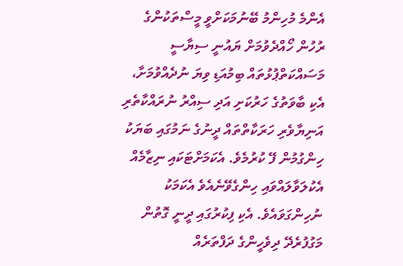އެންމެ މުހިންމު ބޭނުމަކަށްވީ މީސްތަކުންގެ ރުހުން ހޯއްދެވުމަށް ޔައުނީ ސިޔާސީ މަސައްކަތްޕުޅުތައް ބިމުއަޑި ވިޔަ ނުދެއްވުމަށާ، އެކި ބާވަތުގެ ހަރުކަށި އަދި ސިއްރު ނުރައްކާތެރި އަނިޔާވެރި ހަރަކާތްތައް ދީނުގެ ނަމުގައި ބަޔަކު ހިންގުމުން ފޭ ކުރުމެވެ. އެކަމަށްޓަކައި ނިޒާމެއް އެކުލަވާލައްވައި ހިންގެވޭނެއެވެ އެކަމަކު ނުހިންގަވައެވެ. އެކި ފިކުރުގައި ދީނީ ގޮތުން މަގުފުރެދޭ ދިވެހީންގެ ދަފްތަރެއް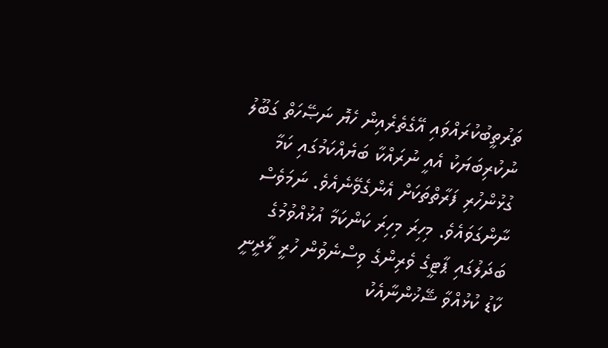ތަރުތީބުކުރައްވައި އޭގެތެރެއިން ހެޔޮ ނަޞޭހަތް ގަބޫލު ނުކުރިބަޔަކު އެއީ ނުރައްކާ ބަޔެއްކަމުގައި ކަމާ ގުޅުންހުރި ފަރާތްތަކަށް އެންގެވޭނެއެވެ. ނަމަވެސް ނާންގަވައެވެ. މިހިރަ މިހިރަ ކަންކަމާ އުޅުއްވުމުގެ ބަދަލުގައި ޕާޓީގެ ވެރިންގެ ވިސްނެވުން ހުރީ ލާދީނީ ކާޑު ކުޅުއްވާ ޝޭޚުންނާއެކު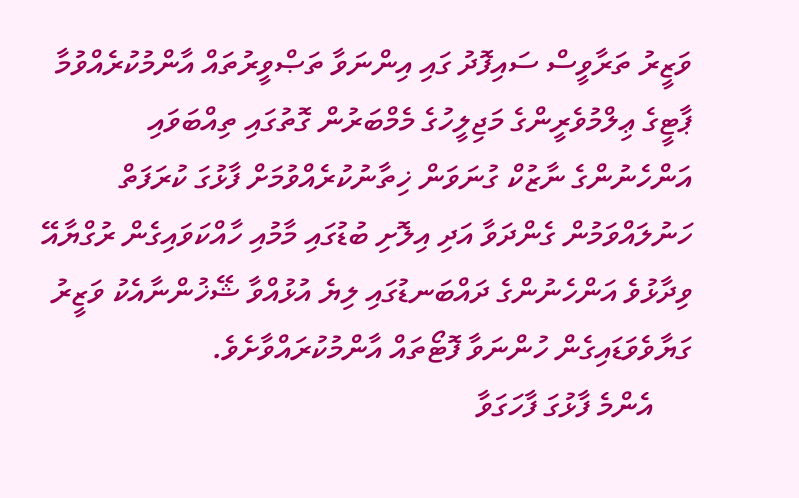ވަޒީރު ތަރާވީސް ސައިފޮދު ގައި އިންނަވާ ތަޞްވީރުތައް އާންމުކުރެއްވުމާ ޕާޓީގެ ޢިލްމުވެރީންގެ މަޖިލީހުގެ މެމްބަރުން ގޮތުގައި ތިއްބަވައި އަންހެނުންގެ ނާޒުކް ގުނަވަން ޚިތާނުކުރެއްވުމަށް ފާޅުގަ ކުރަފަތް ހަނުލައްވަމުން ގެންދަވާ އަދި އިލޮށި ބުޑުގައި މާމުއި ހާއްކަވައިގެން ރުގްޔާއޭ ވިދާޅުވެ އަންހެނުންގެ ދައްބަނޑުގައި ލިޔެ އުޅުއްވާ ޝޭޚުންނާއެކު ވަޒީރު ގަޔާވެވަޑައިގެން ހުންނަވާ ފޮޓޯތައް އާންމުކުރައްވާށެވެ.
     އެންމެ ފާޅުގަ ފާހަގަވާ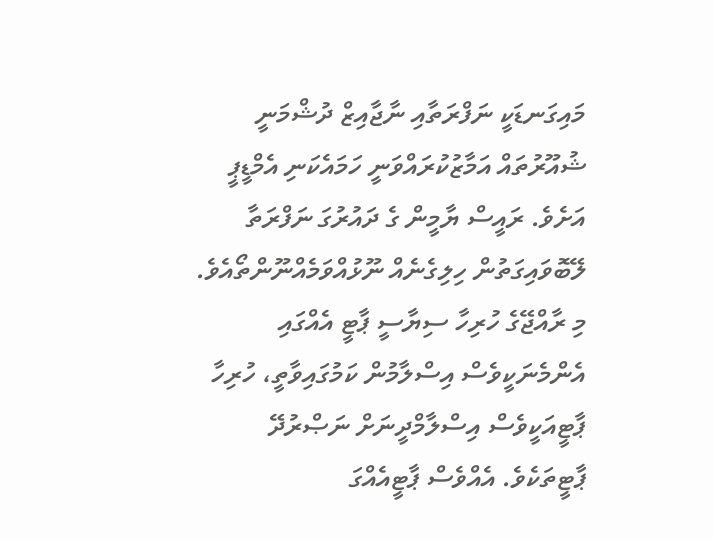މައިގަނޑަކީ ނަފްރަތާއި ނާޖާއިޒް ދުޝްމަނީ ޝުއޫރުތައް އަމާޒުކުރައްވަނީ ހަމައެކަނި އެމްޑީޕީ އަށެވެ. ރައީސް ޔާމީން ގެ ދައުރުގަ ނަފްރަތާ ލޭބޮވައިގަތުން ހިލިގެނެއް ނޫޅުއްވަމެއްނޫންތޯއެވެ. މި ރާއްޖޭގެ ހުރިހާ ސިޔާސީ ޕާޓީ އެއްގައި އެންމެނަކީވެސް އިސްލާމުން ކަމުގައިވާތީ، ހުރިހާ ޕާޓީއަކީވެސް އިސްލާމްދީނަށް ނަޞްރުދޭ ޕާޓީތަކެވެ. އެއްވެސް ޕާޓީއެއްގަ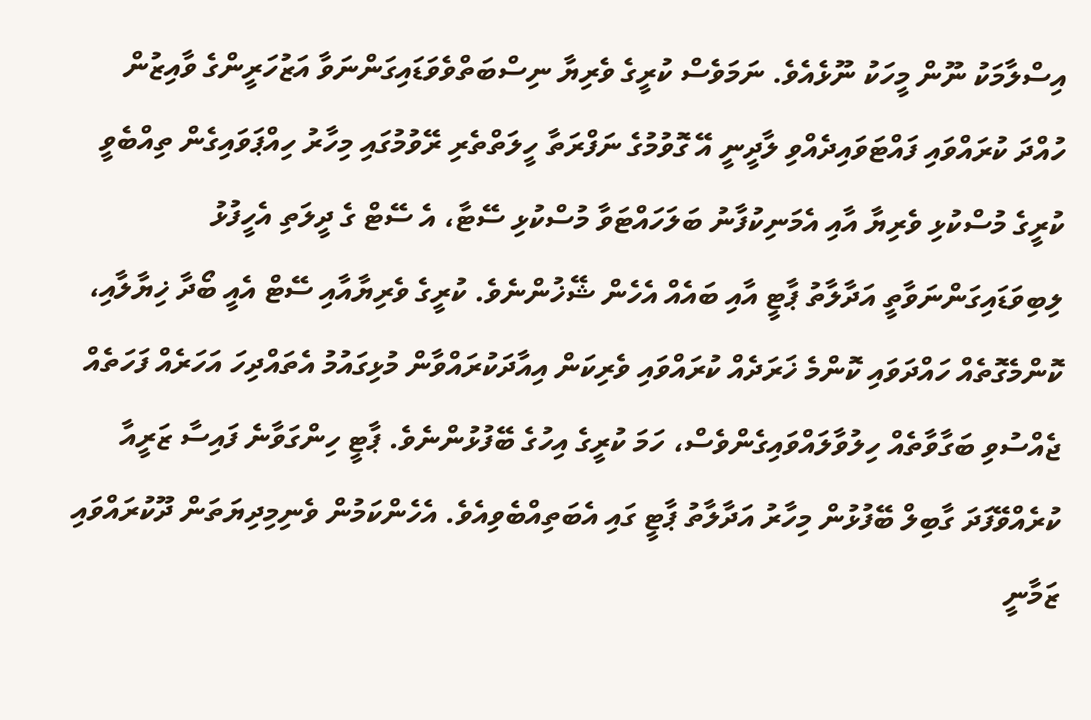އިސްލާމަކު ނޫން މީހަކު ނޫޅެއެވެ. ނަމަވެސް ކުރީގެ ވެރިޔާ ނިސްބަތްވެވަޑައިގަންނަވާ އަޒުހަރީންގެ ވާއިޒުން ހުއްދަ ކުރައްވައި ފައްޓަވައިދެއްވި ލާދީނީ އޭ ގޮވުމުގެ ނަފްރަތާ ހީލަތްތެރި ރޭވުމުގައި މިހާރު ހިއްޕަވައިގެން ތިއްބެވީ ކުރީގެ މުސްކުޅި ވެރިޔާ އާއި އެމަނިކުފާނު ބަލަހައްޓަވާ މުސްކުޅި ސޭޓާ، އެ ސޭޓް ގެ ދީލަތި އެހީފުޅު ލިބިވަޑައިގަންނަވާތީ އަދާލާތު ޕާޓީ އާއި ބައެއް އެހެން ޝޭޚުންނެވެ. ކުރީގެ ވެރިޔާއާއި ސޭޓް އެއީ ބޯދާ ޚިޔާލާއި، ކޮންމެގޮތެއް ހައްދަވައި ކޮންމެ ޚަރަދެއް ކުރައްވައި ވެރިކަން އިއާދަކުރައްވާން މުޅިގައުމު އެތައްދިހަ އަހަރެއް ފަހަތެއް ޖެއްސުވި ބަގާވާތެއް ހިލުވާލައްވައިގެންވެސް، ހަމަ ކުރީގެ އިހުގެ ބޭފުޅުންނެވެ. ޕާޓީ ހިންގަވާނެ ފައިސާ ޒަރީއާ ކުރެއްވޭފަދަ ގާބިލް ބޭފުޅުން މިހާރު އަދާލާތު ޕާޓީ ގައި އެބަތިއްބެވިއެވެ. އެހެންކަމުން ވެނިމިދިޔަތަން ދޫކުރައްވައި ޒަމާނީ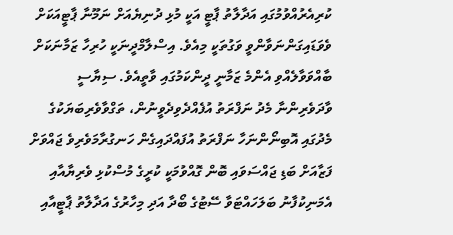ކުރިއެރުއްވުމުގައި އަދާލާތު ޕާޓީ އަކީ މުޅި ދުނިޔެއަށް ނަމޫނާ ޕާޓީއަކަށް ވެވަޑައިގަންނަވާންވީ ވަގުތަކީ މިއެވެ. އިސްލާމްދީނަކީ ހުރިހާ ޒަމާނަކަށް ބާއްވަވާލެއްވި އެންމެ ޒަމާނީ ދީންކަމުގައި ވާތީއެވެ. ސިޔާސީ ވާދަވެރިންނާ މެދު ނަފްރަތު އުފެއްދެވިދެވީނުން، ތަގްވާވެރިބަޔަކުގެ މެދުގައި އޮބިނޯންނަހާ ނަފްރަތު އުފައްދައިގެން ހަނގުރާމަވެރިވެ ޖައްވަށް ފަޒާއަށް ބަޑި ޖައްސަވައި ބޮން ގޮއްވުމަކީ ކުރީގެ މުސްކުޅި ވެރިޔާއާއި އެމަނިކުފާނު ބަލަހައްޓަވާ ސޭޓުގެ ބޯދާ އަދި މިހާރުގެ އަދާލާތު ޕާޓީއާއި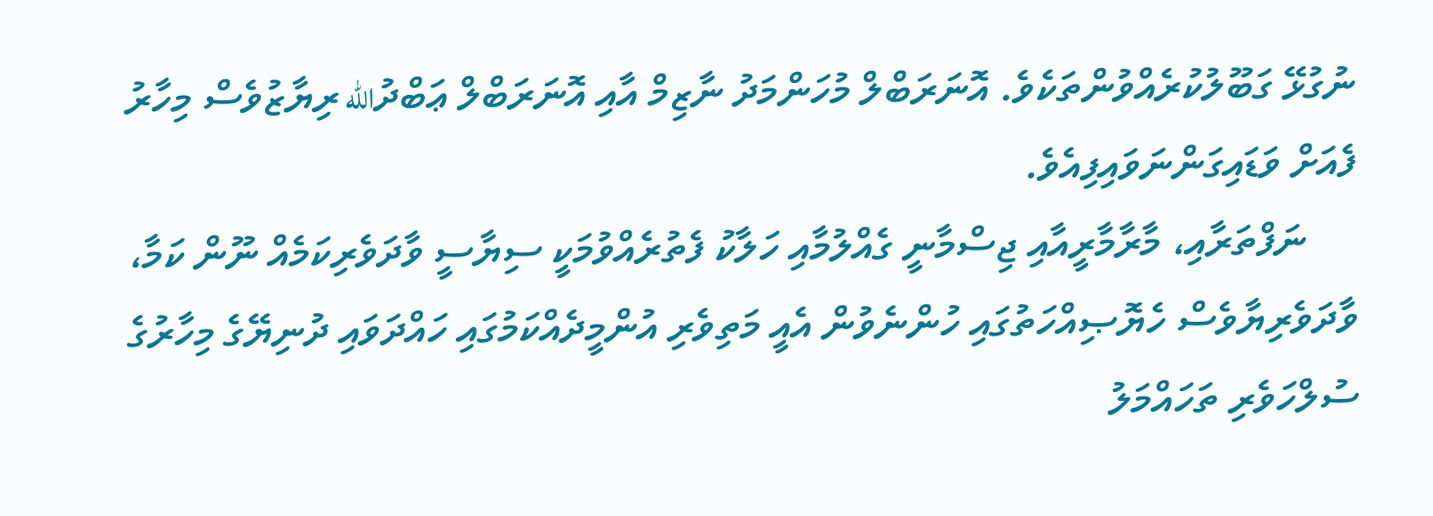ނުގުޅޭ ގަބޫލުކުރެއްވުންތަކެވެ. އޮނަރަބްލް މުހަންމަދު ނާޒިމް އާއި އޮނަރަބްލް ޢަބްދުالله ރިޔާޒުވެސް މިހާރު ފެއަށް ވަޑައިގަންނަވައިފިއެވެ.
     ނަފްތަރާއި، މާރާމާރީއާއި ޖިސްމާނީ ގެއްލުމާއި ހަލާކު ފެތުރެއްވުމަކީ ސިޔާސީ ވާދަވެރިކަމެއް ނޫން ކަމާ، ވާދަވެރިޔާވެސް ހެޔޮޞިއްހަތުގައި ހުންނެވުން އެއީ މަތިވެރި އުންމީދެއްކަމުގައި ހައްދަވައި ދުނިޔޭގެ މިހާރުގެ ސުލްހަވެރި ތަހައްމަލު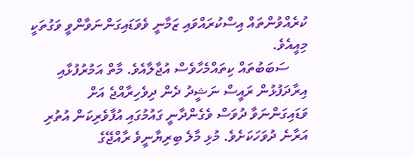ކުރެއްވުންތައް އިސްކުރައްވައި ޒަމާނީ ވެވަޑައިގަންނަވާންވީ ވަގުތަކީ މިއީއެވެ.
     ސަބަބުތައް ކިތައްމެހާވެސް އުޖާލާއެވެ. މާތް އަމުރުފުޅާއި އިރާދަފުޅުން ރައީސް ނަޝީދު ދެން ދިވެހިރާއްޖެ އަށް ވަޑައިގަންނަވާ ދުވަސް ވެގެންދާނީ ގައުމުގައި އުފާވެރިކަން އުތުރި އަރާނެ ދުވަހަކަށެވެ. މުޅި މާލެ ބިރިޔާނީވެ ރާއްޖޭގެ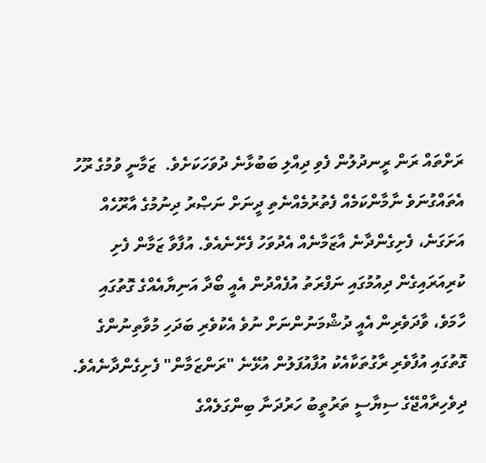ރަށްތައް ރަން ރީނދުލުން ފެވި ދިއްލި ބަބުޅާނެ ދުވަހަކަށެވެ.  ޒަމާނީ ވުމުގެ ރޫހު އެތައްގުނަވެ ނާމާންކަމެއް ފެތުރުމެއްނެތި ދީނަށް ނަޞްރު ދިނުމުގެ އާރޫހެއް އަށަގަނެ، ފެށިގެންދާނެ އާޒަމާނެއް އެދުވަހު ފެށޭނެއެވެ. އުފާވާ ޒަމާން ފެށި ކުރިއަރައިގެން ދިއުމުގައި ނަފްރަތު އުފެއްދުން އެއީ ބޯދާ އަނިޔާއެއްގެ ގޮތުގައި ހާމަވެ، ވާދަވެރިން އެއީ ދުޝްމަނުންނަށް ނުވެ އެކުވެރި ބަދަހި މުވާތިނުންގެ ގޮތުގައި އުފާވެރި ރާގުތަކާއެކު އުފާއުފަލުން އުޅޭނެ "ރަންޒަމާން" ފެށިގެންދާނެއެވެ.
ދިވެހިރާއްޖޭގެ ސިޔާސީ ތަރުތީބު ހަރުދަނާ ބިންގަލެއްގެ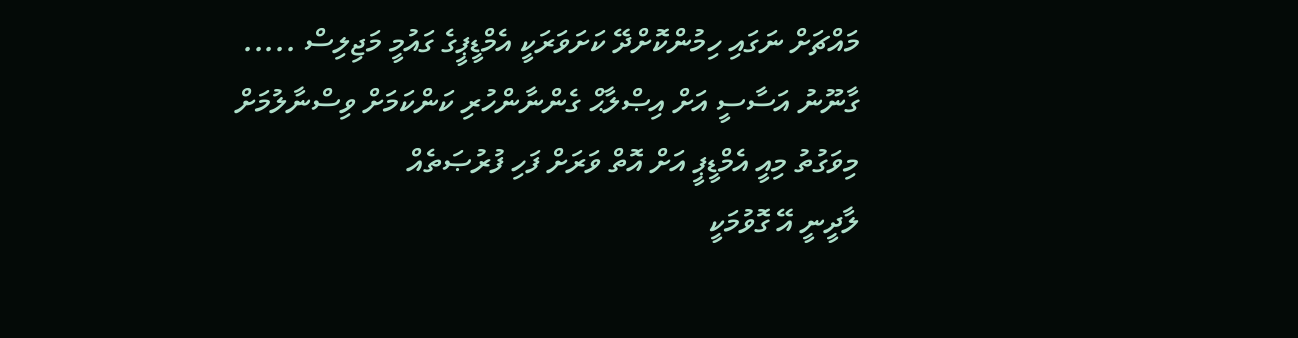މައްޗަށް ނަގައި ހިމުންކޮށްދޭ ކަށަވަރަކީ އެމްޑީޕީގެ ގައުމީ މަޖިލިސް ..... ގާނޫނު އަސާސީ އަށް އިޞްލާޙް ގެންނާންހުރި ކަންކަމަށް ވިސްނާލުމަށް މިވަގުތު މިއީ އެމްޑީޕީ އަށް އޮތް ވަރަށް ފަހި ފުރުޞަތެއް
ލާދީނީ އޭ ގޮވުމަކީ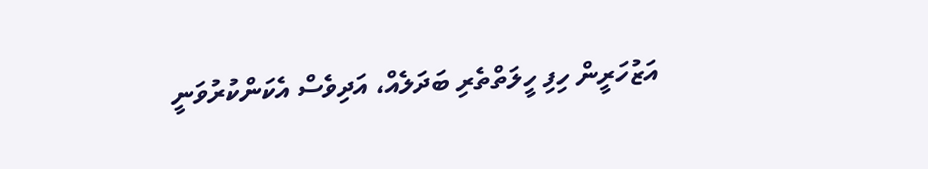އަޒުހަރީން ހިފި ހީލަތްތެރި ބަދަލެއް، އަދިވެސް އެކަންކުރުވަނީ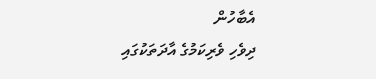އެބާހުން
ދިވެހި ވެރިކަމުގެ އާދަތަކުގައި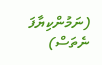(ނަމުންކިޔާފަ ނެތަސް)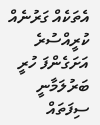އެތަކެއް ގަރުނެއް ކުރީއްސުރެ އަށަގެންފަ ހުރީ ބަރުލަމާނީ ސިފަތައް